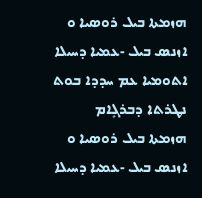ܗܙܡܬܐ ܒܝܠ ܪܘܣܝܐ ܘ ܐܙܢܣ ܒܝܠ -ܥܡܝܐ ܕܚܝܠܐ ܐܬܘܡܝܐ ܥܡ ܚܕܕܐ ܒܘܬ ܢܛܪܬܐ ܕܒܪܓܻܐܡ
ܗܙܡܬܐ ܒܝܠ ܪܘܣܝܐ ܘ ܐܙܢܣ ܒܝܠ -ܥܡܝܐ ܕܚܝܠܐ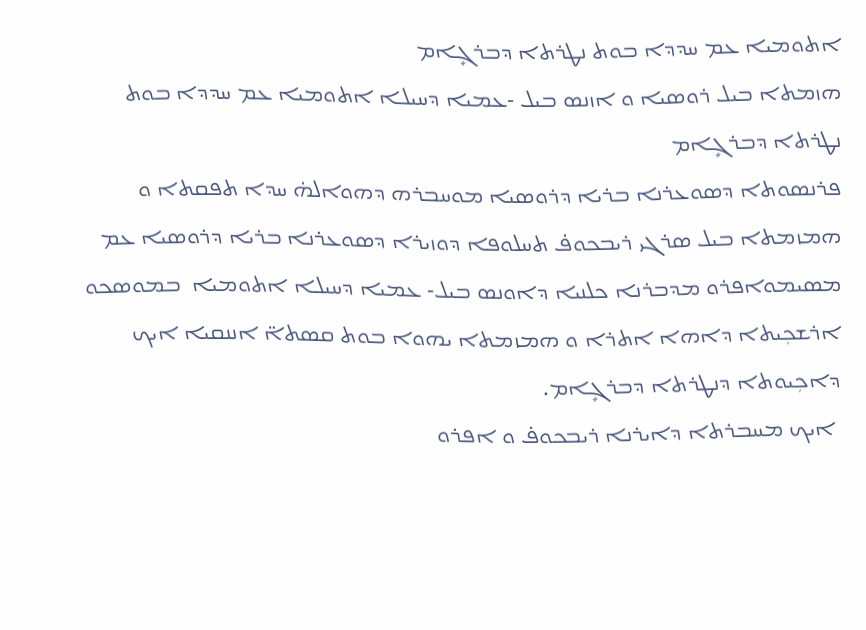ܐܬܘܡܝܐ ܥܡ ܚܕܕܐ ܒܘܬ ܢܛܪܬܐ ܕܒܪܓܻܐܡ
ܗܙܡܬܐ ܒܝܠ ܪܘܣܝܐ ܘ ܐܙܢܣ ܒܝܠ -ܥܡܝܐ ܕܚܝܠܐ ܐܬܘܡܝܐ ܥܡ ܚܕܕܐ ܒܘܬ ܢܛܪܬܐ ܕܒܪܓܻܐܡ
ܦܪܢܣܘܬܐ ܕܣܘܥܪܢܐ ܒܪܝܐ ܕܪܘܣܝܐ ܡܘܚܒܪܗ ܕܗܘܐܠܗ̇ ܚܕܐ ܬܦܩܬܐ ܘ ܗܡܙܡܬܐ ܒܝܠ ܣܪܓܝ ܪܝܒܟܘܦ̇ ܬܚܠܘܦܐ ܕܘܙܝܪܐ ܕܣܘܥܪܢܐ ܒܪܝܐ ܕܪܘܣܝܐ ܥܡ ܡܣܝܡܘܐܦܪܘ ܡܕܒܪܢܐ ܟܠܢܝܐ ܕܐܘܢܣ ܒܝܠ- ܥܡܝܐ ܕܚܝܠܐ ܐܬܘܡܝܐ  ܒܡܘܣܟܘ ܐܪܫܟܼܝܬܐ ܕܐܗܐ ܐܬܪܐ ܘ ܗܡܙܡܬܐ ܝܗܘܐ ܒܘܬ ܩܣܬܐ̈ ܐܢܢܩܝܐ ܐܝܟ ܕܐܟܼܝܘܬܐ ܕܢܛܪܬܐ ܕܒܪܓܻܐܡ.
 ܐܝܟ ܡܚܒܪܬܐ ܕܐܝܪܢܐ ܪܝܒܟܘܦ̇ ܘ ܐܦܪܘ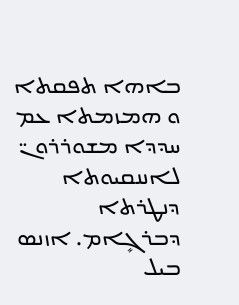ܒܐܗܐ ܬܦܩܬܐ ܘ ܗܡܙܡܬܐ ܥܡ ܚܕܕܐ ܡܫܘܪܪܘܢ̈ ܠܐܢܢܩܝܘܬܐ ܕܢܛܪܬܐ ܕܒܪܓܻܐܡ. ܐܙܢܣ ܒܝܠ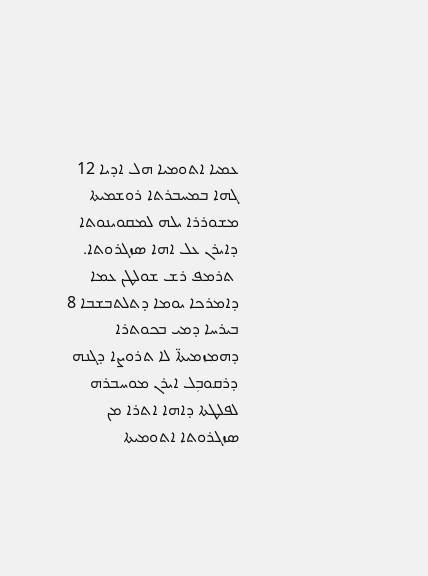ܥܡܝܐ ܐܬܘܡܝܐ ܗܠ ܐܕܝܐ 12 ܓܗܐ ܒܡܚܒܪܬܐ ܪܘܫܡܝܬܐ ܡܫܘܪܪܐ ܝܠܗ ܠܡܩܘܝܢܘܬܐ ܕܐܝܪܢ ܥܠ ܐܗܐ ܣܙܓܪܘܬܐ.
 ܬܪܡܦ ܪܫ ܫܘܠܛܢ ܥܡܐ ܕܐܡܪܟܐ ܝܘܡܐ ܕܬܠܬܒܫܒܐ 8 ܒܝܪܚܐ ܕܡܝ ܒܟܘܬܪܐ ܕܗܡܙܡܝܬܐ̈ ܠܐ ܬܪܘܨܐ ܕܓܢܗ  ܕܪܩܘܒܼܠ ܐܝܪܢ ܡܘܚܒܪܗ ܠܦܠܛܬܐ ܕܐܗܐ ܐܬܪܐ ܡܢ ܣܙܓܪܘܬܐ ܐܬܘܡܝܬܐ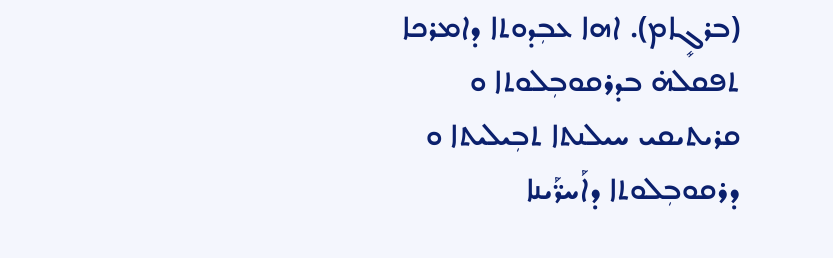(ܒܪܓܻܐܡ). ܐܗܐ ܥܒܼܕܘܬܐ ܕܐܡܪܟܐ ܬܦܩܠܗ̇ ܒܕܪܩܘܒܼܠܘܬܐ ܘ ܩܪܝܬܝܩܝ ܚܝܠܢܬܐ ܬܒܼܝܠܝܬܐ ܘ ܕܪܩܘܒܼܠܘܬܐ ܕܐܰܚܪ̈ܰܝܢܐ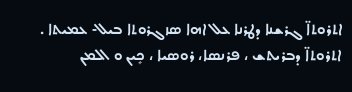ܐܬܪܘܬܐ̈ ܓܪܫܢܐ ܕܛܪܢܐ ܥܠ ܐܗܐ ܣܙܓܪܘܬܐ ܒܝܠ- ܥܡܝܬܐ . ܐܬܪܘܬܐ̈ ܕܒܪܝܬܫ ، ܦܪܢܣܐ، ܪܘܣܝܐ ، ܟܻܝܢ ܘ ܐܠܡܢ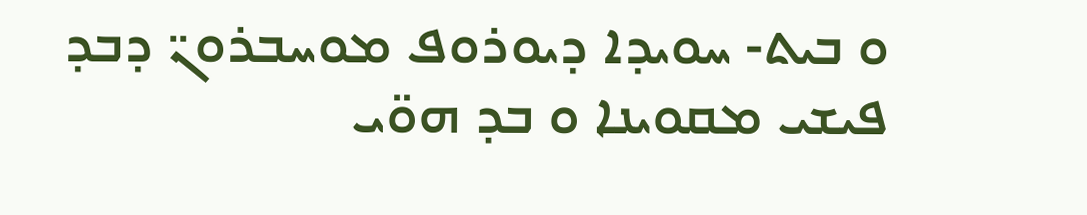ܘ ܒܝܬ- ܚܘܝܕܐ ܕܝܘܪܘܦ ܡܘܚܒܪܘܢ̈ ܕܒܕ ܦܝܫܝ ܡܩܘܝܢܐ ܘ ܒܕ ܗܘ̈ܝ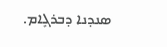ܣܢܕܢܐ ܕܒܪܓܻܐܡ.